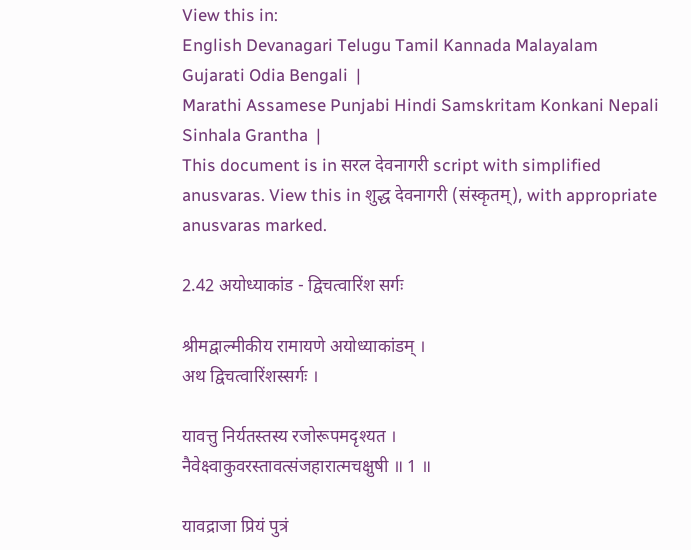View this in:
English Devanagari Telugu Tamil Kannada Malayalam Gujarati Odia Bengali  |
Marathi Assamese Punjabi Hindi Samskritam Konkani Nepali Sinhala Grantha  |
This document is in सरल देवनागरी script with simplified anusvaras. View this in शुद्ध देवनागरी (संस्कृतम्), with appropriate anusvaras marked.

2.42 अयोध्याकांड - द्विचत्वारिंश सर्गः

श्रीमद्वाल्मीकीय रामायणे अयोध्याकांडम् ।
अथ द्विचत्वारिंशस्सर्गः ।

यावत्तु निर्यतस्तस्य रजोरूपमदृश्यत ।
नैवेक्ष्वाकुवरस्तावत्संजहारात्मचक्षुषी ॥ 1 ॥

यावद्राजा प्रियं पुत्रं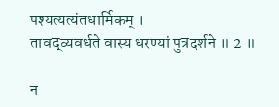पश्यत्यत्यंतधार्मिकम् ।
तावद्व्यवर्धते वास्य धरण्यां पुत्रदर्शने ॥ 2 ॥

न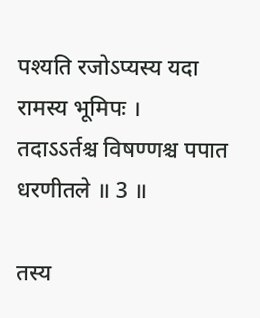पश्यति रजोऽप्यस्य यदा रामस्य भूमिपः ।
तदाऽऽर्तश्च विषण्णश्च पपात धरणीतले ॥ 3 ॥

तस्य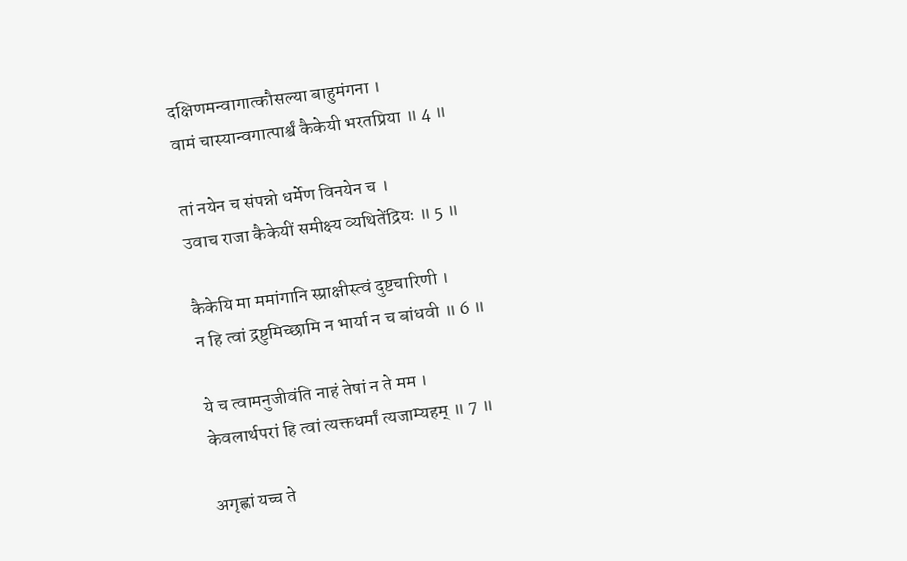दक्षिणमन्वागात्कौसल्या बाहुमंगना ।
वामं चास्यान्वगात्पार्श्वं कैकेयी भरतप्रिया ॥ 4 ॥

तां नयेन च संपन्नो धर्मेण विनयेन च ।
उवाच राजा कैकेयीं समीक्ष्य व्यथितेंद्रियः ॥ 5 ॥

कैकेयि मा ममांगानि स्प्राक्षीस्त्वं दुष्टचारिणी ।
न हि त्वां द्रष्टुमिच्छामि न भार्या न च बांधवी ॥ 6 ॥

ये च त्वामनुजीवंति नाहं तेषां न ते मम ।
केवलार्थपरां हि त्वां त्यक्तधर्मां त्यजाम्यहम् ॥ 7 ॥

अगृह्णां यच्च ते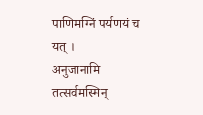पाणिमग्निं पर्यणयं च यत् ।
अनुजानामि तत्सर्वमस्मिन्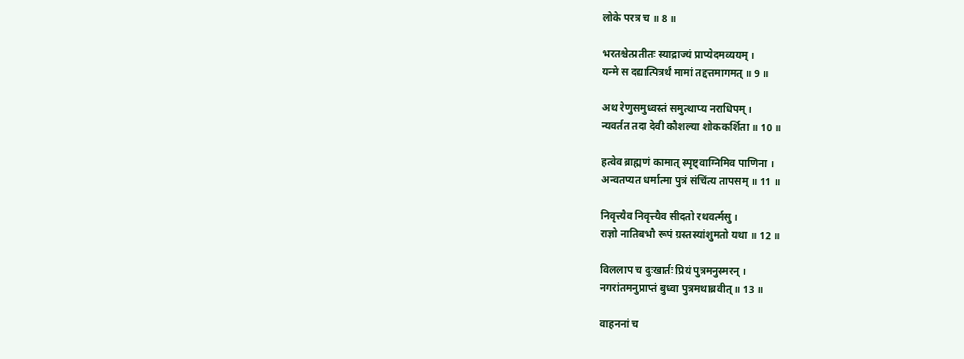लोके परत्र च ॥ 8 ॥

भरतश्चेत्प्रतीतः स्याद्राज्यं प्राप्येदमव्ययम् ।
यन्मे स दद्यात्पित्रर्थं मामां तद्दत्तमागमत् ॥ 9 ॥

अथ रेणुसमुध्वस्तं समुत्थाप्य नराधिपम् ।
न्यवर्तत तदा देवी कौशल्या शोककर्शिता ॥ 10 ॥

हत्वेव ब्राह्मणं कामात् स्पृष्ट्वाग्निमिव पाणिना ।
अन्वतप्यत धर्मात्मा पुत्रं संचिंत्य तापसम् ॥ 11 ॥

निवृत्त्यैव निवृत्त्यैव सीदतो रथवर्त्मसु ।
राज्ञो नातिबभौ रूपं ग्रस्तस्यांशुमतो यथा ॥ 12 ॥

विललाप च दुःखार्तः प्रियं पुत्रमनुस्मरन् ।
नगरांतमनुप्राप्तं बुध्वा पुत्रमथाब्रवीत् ॥ 13 ॥

वाहननां च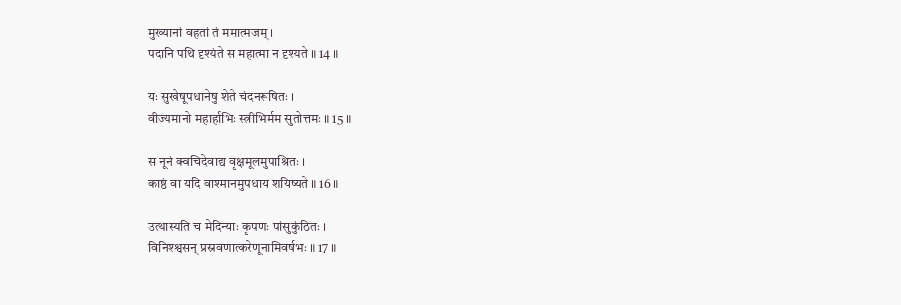मुख्यानां वहतां तं ममात्मजम् ।
पदानि पथि दृश्यंते स महात्मा न दृश्यते ॥ 14 ॥

यः सुखेषूपधानेषु शेते चंदनरूषितः ।
वीज्यमानो महार्हाभिः स्त्रीभिर्मम सुतोत्तमः ॥ 15 ॥

स नूनं क्वचिदेवाद्य वृक्षमूलमुपाश्रितः ।
काष्ठं वा यदि वाश्मानमुपधाय शयिष्यते ॥ 16 ॥

उत्थास्यति च मेदिन्याः कृपणः पांसुकुंठितः ।
विनिश्श्वसन् प्रस्रवणात्करेणूनामिवर्षभः ॥ 17 ॥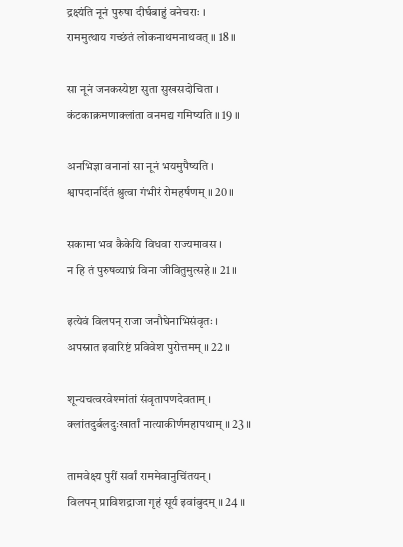द्रक्ष्यंति नूनं पुरुषा दीर्घबाहुं वनेचराः ।
राममुत्थाय गच्छंतं लोकनाथमनाथवत् ॥ 18 ॥

सा नूनं जनकस्येष्टा सुता सुखसदोचिता ।
कंटकाक्रमणाक्लांता वनमद्य गमिष्यति ॥ 19 ॥

अनभिज्ञा वनानां सा नूनं भयमुपैष्यति ।
श्वापदानर्दितं श्रुत्वा गंभीरं रोमहर्षणम् ॥ 20 ॥

सकामा भव कैकेयि विधवा राज्यमावस ।
न हि तं पुरुषव्याघ्रं विना जीवितुमुत्सहे ॥ 21 ॥

इत्येवं विलपन् राजा जनौघेनाभिसंवृतः ।
अपस्नात इवारिष्टं प्रविवेश पुरोत्तमम् ॥ 22 ॥

शून्यचत्वरवेश्मांतां संवृतापणदेवताम् ।
क्लांतदुर्बलदुःखार्तां नात्याकीर्णमहापथाम् ॥ 23 ॥

तामवेक्ष्य पुरीं सर्वां राममेवानुचिंतयन् ।
विलपन् प्राविशद्राजा गृहं सूर्य इवांबुदम् ॥ 24 ॥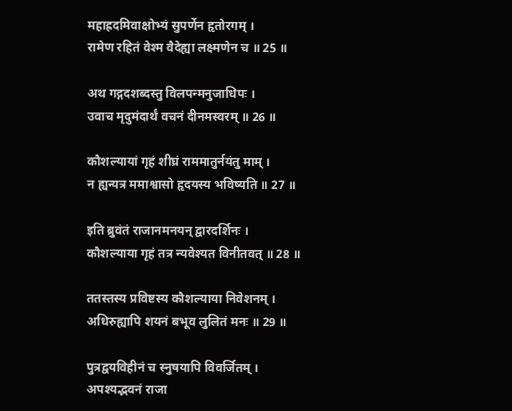महाह्रदमिवाक्षोभ्यं सुपर्णेन हृतोरगम् ।
रामेण रहितं वेश्म वैदेह्या लक्ष्मणेन च ॥ 25 ॥

अथ गद्गदशब्दस्तु विलपन्मनुजाधिपः ।
उवाच मृदुमंदार्थं वचनं दीनमस्वरम् ॥ 26 ॥

कौशल्यायां गृहं शीघ्रं राममातुर्नयंतु माम् ।
न ह्यन्यत्र ममाश्वासो हृदयस्य भविष्यति ॥ 27 ॥

इति ब्रुवंतं राजानमनयन् द्वारदर्शिनः ।
कौशल्याया गृहं तत्र न्यवेश्यत विनीतवत् ॥ 28 ॥

ततस्तस्य प्रविष्टस्य कौशल्याया निवेशनम् ।
अधिरुह्यापि शयनं बभूव लुलितं मनः ॥ 29 ॥

पुत्रद्वयविहीनं च स्नुषयापि विवर्जितम् ।
अपश्यद्भवनं राजा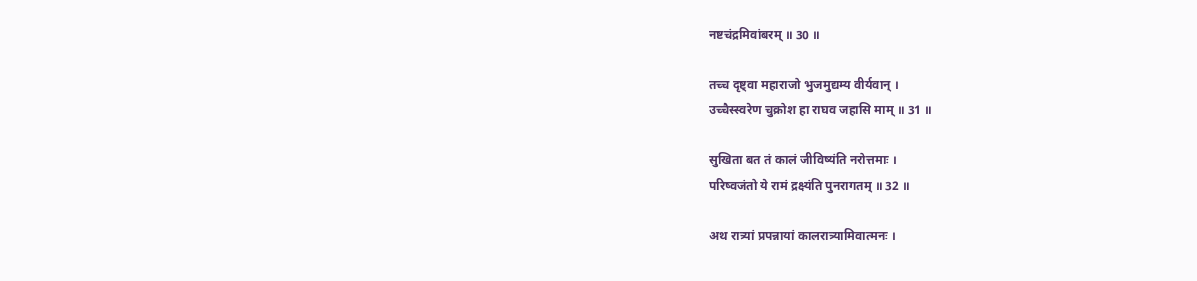नष्टचंद्रमिवांबरम् ॥ 30 ॥

तच्च दृष्ट्वा महाराजो भुजमुद्यम्य वीर्यवान् ।
उच्चैस्स्वरेण चुक्रोश हा राघव जहासि माम् ॥ 31 ॥

सुखिता बत तं कालं जीविष्यंति नरोत्तमाः ।
परिष्वजंतो ये रामं द्रक्ष्यंति पुनरागतम् ॥ 32 ॥

अथ रात्र्यां प्रपन्नायां कालरात्र्यामिवात्मनः ।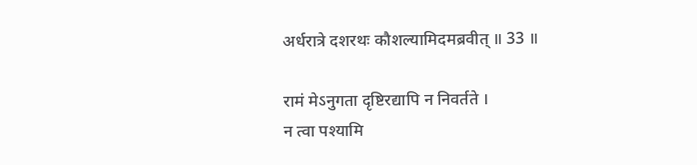अर्धरात्रे दशरथः कौशल्यामिदमब्रवीत् ॥ 33 ॥

रामं मेऽनुगता दृष्टिरद्यापि न निवर्तते ।
न त्वा पश्यामि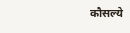कौसल्ये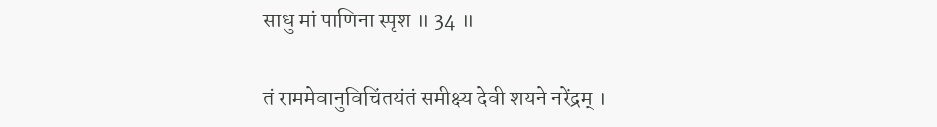साधु मां पाणिना स्पृश ॥ 34 ॥

तं राममेवानुविचिंतयंतं समीक्ष्य देवी शयने नरेंद्रम् ।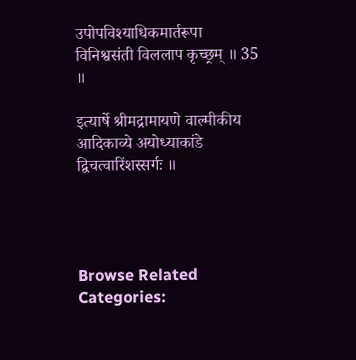उपोपविश्याधिकमार्तरूपा विनिश्वसंती विललाप कृच्छ्रम् ॥ 35 ॥

इत्यार्षे श्रीमद्रामायणे वाल्मीकीय आदिकाव्ये अयोध्याकांडे द्विचत्वारिंशस्सर्गः ॥




Browse Related Categories: